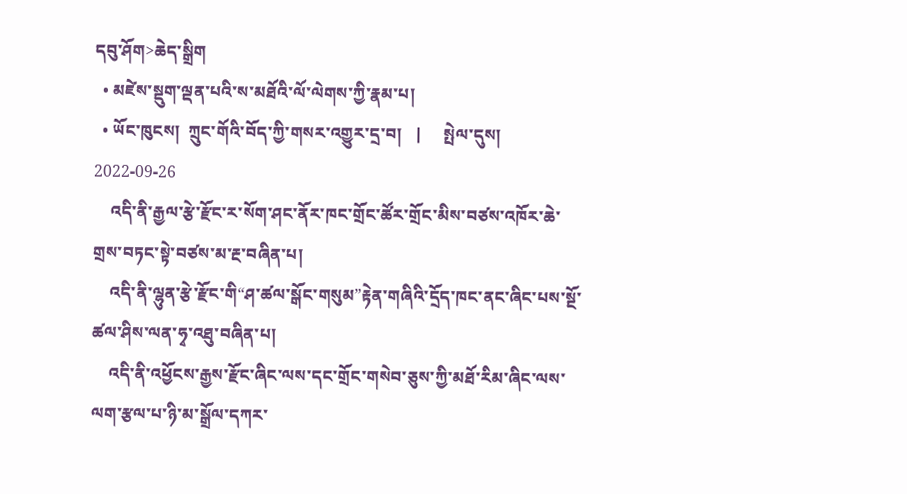དབུ་ཤོག>ཆེད་སྒྲིག
  • མཛེས་སྡུག་ལྡན་པའི་ས་མཐོའི་ལོ་ལེགས་ཀྱི་རྣམ་པ།
  • ཡོང་ཁུངས།  ཀྲུང་གོའི་བོད་ཀྱི་གསར་འགྱུར་དྲ་བ།   |     སྤེལ་དུས།  2022-09-26
    འདི་ནི་རྒྱལ་རྩེ་རྫོང་ར་སོག་ཤང་ནོར་ཁང་གྲོང་ཚོར་གྲོང་མིས་བཙས་འཁོར་ཆེ་གྲས་བཏང་སྟེ་བཙས་མ་རྔ་བཞིན་པ།
    འདི་ནི་ལྷུན་རྩེ་རྫོང་གི“ཤ་ཚལ་སྒོང་གསུམ”རྟེན་གཞིའི་དྲོད་ཁང་ནང་ཞིང་པས་སྔོ་ཚལ་ཤིས་ལན་ཧྭ་འཐུ་བཞིན་པ།
    འདི་ནི་འཕྱོངས་རྒྱས་རྫོང་ཞིང་ལས་དང་གྲོང་གསེབ་ཅུས་ཀྱི་མཐོ་རིམ་ཞིང་ལས་ལག་རྩལ་པ་ཉི་མ་སྒྲོལ་དཀར་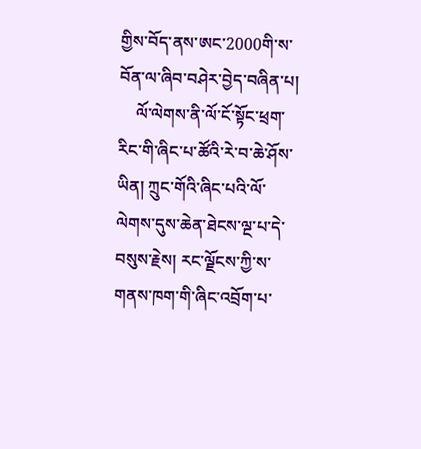གྱིས་བོད་ནས་ཨང་2000གི་ས་བོན་ལ་ཞིབ་བཤེར་བྱེད་བཞིན་པ།
    ལོ་ལེགས་ནི་ལོ་ངོ་སྟོང་ཕྲག་རིང་གི་ཞིང་པ་ཚོའི་རེ་བ་ཆེ་ཤོས་ཡིན། ཀྲུང་གོའི་ཞིང་པའི་ལོ་ལེགས་དུས་ཆེན་ཐེངས་ལྔ་པ་དེ་བསུས་རྗེས། རང་ལྗོངས་ཀྱི་ས་གནས་ཁག་གི་ཞིང་འབྲོག་པ་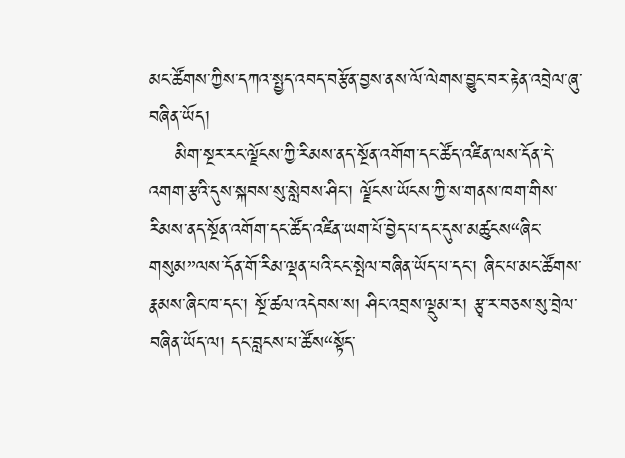མང་ཚོགས་ཀྱིས་དཀའ་སྤྱད་འབད་བརྩོན་བྱས་ནས་ལོ་ལེགས་བྱུང་བར་རྟེན་འབྲེལ་ཞུ་བཞིན་ཡོད།
    མིག་སྔར་རང་ལྗོངས་ཀྱི་རིམས་ནད་སྔོན་འགོག་དང་ཚོད་འཛིན་ལས་དོན་དེ་འགག་རྩའི་དུས་སྐབས་སུ་སླེབས་ཤིང་། ལྗོངས་ཡོངས་ཀྱི་ས་གནས་ཁག་གིས་རིམས་ནད་སྔོན་འགོག་དང་ཚོད་འཛིན་ཡག་པོ་བྱེད་པ་དང་དུས་མཚུངས“ཞིང་གསུམ”ལས་དོན་གོ་རིམ་ལྡན་པའི་ངང་སྤེལ་བཞིན་ཡོད་པ་དང་། ཞིང་པ་མང་ཚོགས་རྣམས་ཞིང་ཁ་དང་། སྔོ་ཚལ་འདེབས་ས། ཤིང་འབྲས་ལྡུམ་ར། རྩྭ་ར་བཅས་སུ་བྲེལ་བཞིན་ཡོད་ལ། དང་བླངས་པ་ཚོས“སྟོད་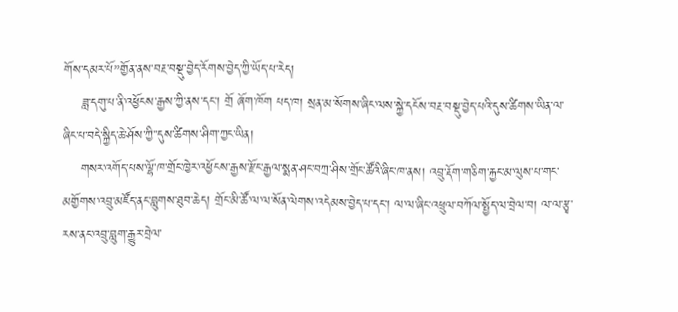གོས་དམར་པོ”གྱོན་ནས་བརྔ་བསྡུ་བྱེད་རོགས་བྱེད་ཀྱི་ཡོད་པ་རེད།
    ཟླ་དགུ་པ་ནི་འཕྱོངས་རྒྱས་ཀྱི་ནས་དང་། གྲོ ཞོག་ཁོག པད་ཁ། སྲན་མ་སོགས་ཞིང་ལས་སྐྱེ་དངོས་བརྔ་བསྡུ་བྱེད་པའི་དུས་ཚིགས་ཡིན་ལ་ཞིང་པ་བདེ་སྐྱིད་ཆེ་ཤོས་ཀྱི་་དུས་ཚིགས་ཤིག་ཀྱང་ཡིན།
    གསར་འགོད་པས་ལྷོ་ཁ་གྲོང་ཁྱེར་འཕྱོངས་རྒྱས་རྫོང་རྒྱལ་སྨན་ཤང་བཀྲ་ཤིས་གྲོང་ཚོའི་ཞིང་ཁ་ནས། འབྲུ་རྡོག་གཅིག་རྐྱང་མ་ལུས་པ་གང་མགྱོགས་འབྲུ་མཛོད་ནང་བླུགས་ཐུབ་ཆེད། གྲོང་མི་ཚོ་ལ་ལ་སོན་ལེགས་འདེམས་བྱེད་པ་དང་། ལ་ལ་ཞིང་འཕྲུལ་བཀོལ་སྤྱོད་ལ་བྲེལ་བ། ལ་ལ་རྩྭ་རས་ནང་འབྲུ་བླུག་རྒྱུར་བྲེལ་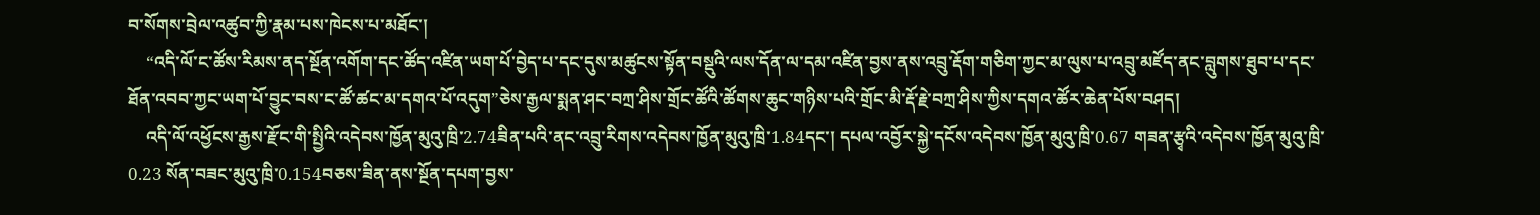བ་སོགས་བྲེལ་འཚུབ་ཀྱི་རྣམ་པས་ཁེངས་པ་མཐོང་།
    “འདི་ལོ་ང་ཚོས་རིམས་ནད་སྔོན་འགོག་དང་ཚོད་འཛིན་ཡག་པོ་བྱེད་པ་དང་དུས་མཚུངས་སྟོན་བསྡུའི་ལས་དོན་ལ་དམ་འཛིན་བྱས་ནས་འབྲུ་རྡོག་གཅིག་ཀྱང་མ་ལུས་པ་འབྲུ་མཛོད་ནང་བླུགས་ཐུབ་པ་དང་ཐོན་འབབ་ཀྱང་ཡག་པོ་བྱུང་བས་ང་ཚོ་ཚང་མ་དགའ་པོ་འདུག”ཅེས་རྒྱལ་སྨན་ཤང་བཀྲ་ཤིས་གྲོང་ཚོའི་ཚོགས་ཆུང་གཉིས་པའི་གྲོང་མི་རྡོ་རྗེ་བཀྲ་ཤིས་ཀྱིས་དགའ་ཚོར་ཆེན་པོས་བཤད།
    འདི་ལོ་འཕྱོངས་རྒྱས་རྫོང་གི་སྤྱིའི་འདེབས་ཁྱོན་མུའུ་ཁྲི་2.74ཟིན་པའི་ནང་འབྲུ་རིགས་འདེབས་ཁྱོན་མུའུ་ཁྲི་1.84དང་། དཔལ་འབྱོར་སྐྱེ་དངོས་འདེབས་ཁྱོན་མུའུ་ཁྲི་0.67 གཟན་རྩྭའི་འདེབས་ཁྱོན་མུའུ་ཁྲི་0.23 སོན་བཟང་མུའུ་ཁྲི་0.154བཅས་ཟིན་ནས་སྔོན་དཔག་བྱས་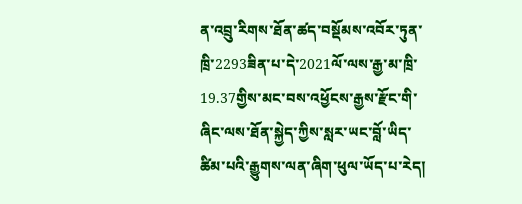ན་འབྲུ་རིགས་ཐོན་ཚད་བསྡོམས་འབོར་ཏུན་ཁྲི་2293ཟིན་པ་དེ་2021ལོ་ལས་རྒྱ་མ་ཁྲི་19.37གྱིས་མང་བས་འཕྱོངས་རྒྱས་རྫོང་གི་ཞིང་ལས་ཐོན་སྐྱེད་ཀྱིས་སླར་ཡང་བློ་ཡིད་ཚིམ་པའི་རྒྱུགས་ལན་ཞིག་ཕུལ་ཡོད་པ་རེད།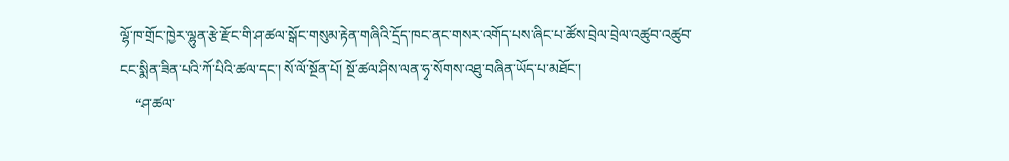ལྷོ་ཁ་གྲོང་ཁྱེར་ལྷུན་རྩེ་རྫོང་གི་ཤ་ཚལ་སྒོང་གསུམ་རྟེན་གཞིའི་དྲོད་ཁང་ནང་གསར་འགོད་པས་ཞིང་པ་ཚོས་བྲེལ་བྲེལ་འཚུབ་འཚུབ་ངང་སྨིན་ཟིན་པའི་ཀོ་པིའི་ཚལ་དང་། སོ་ལོ་སྔོན་པོ། སྔོ་ཚལ་ཤིས་ལན་ཧྭ་སོགས་འཐུ་བཞིན་ཡོད་པ་མཐོང་།
    “ཤ་ཚལ་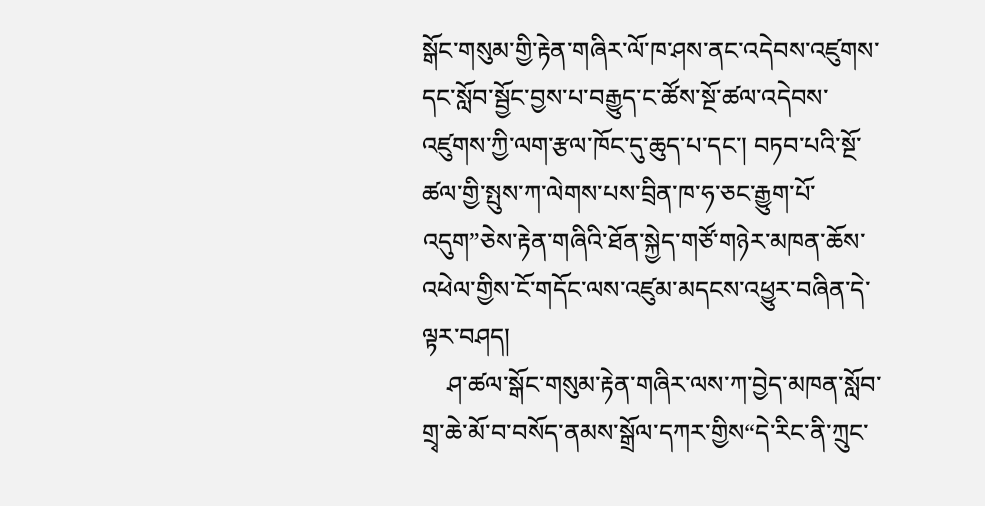སྒོང་གསུམ་གྱི་རྟེན་གཞིར་ལོ་ཁ་ཤས་ནང་འདེབས་འཛུགས་དང་སློབ་སྦྱོང་བྱས་པ་བརྒྱུད་ང་ཚོས་སྔོ་ཚལ་འདེབས་འཛུགས་ཀྱི་ལག་རྩལ་ཁོང་དུ་ཆུད་པ་དང་། བཏབ་པའི་སྔོ་ཚལ་གྱི་སྤུས་ཀ་ལེགས་པས་བྲིན་ཁ་ཧ་ཅང་རྒྱུག་པོ་འདུག”ཅེས་རྟེན་གཞིའི་ཐོན་སྐྱེད་གཙོ་གཉེར་མཁན་ཆོས་འཕེལ་གྱིས་ངོ་གདོང་ལས་འཛུམ་མདངས་འཕྱུར་བཞིན་དེ་ལྟར་བཤད།
    ཤ་ཚལ་སྒོང་གསུམ་རྟེན་གཞིར་ལས་ཀ་བྱེད་མཁན་སློབ་གྲྭ་ཆེ་མོ་བ་བསོད་ནམས་སྒྲོལ་དཀར་གྱིས“དེ་རིང་ནི་ཀྲུང་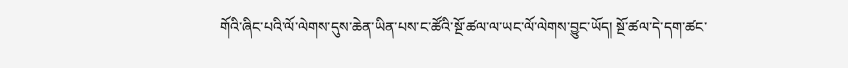གོའི་ཞིང་པའི་ལོ་ལེགས་དུས་ཆེན་ཡིན་པས་ང་ཚོའི་སྔོ་ཚལ་ལ་ཡང་ལོ་ལེགས་བྱུང་ཡོད། སྔོ་ཚལ་དེ་དག་ཚང་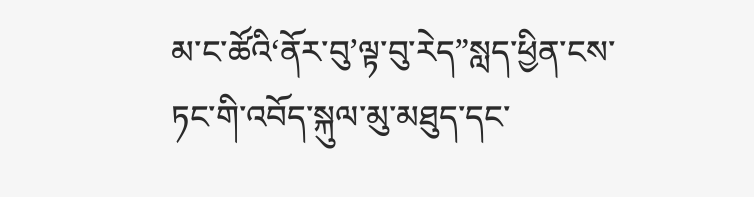མ་ང་ཚོའི‘ནོར་བུ’ལྟ་བུ་རེད”སླད་ཕྱིན་ངས་ཏང་གི་འབོད་སྐུལ་མུ་མཐུད་དང་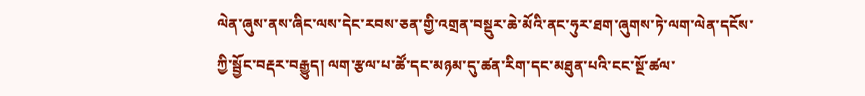ལེན་ཞུས་ནས་ཞིང་ལས་དེང་རབས་ཅན་གྱི་འགྲན་བསྡུར་ཆེ་མོའི་ནང་ཧུར་ཐག་ཞུགས་ཏེ་ལག་ལེན་དངོས་ཀྱི་སྦྱོང་བརྡར་བརྒྱུད། ལག་རྩལ་པ་ཚོ་དང་མཉམ་དུ་ཚན་རིག་དང་མཐུན་པའི་ངང་སྔོ་ཚལ་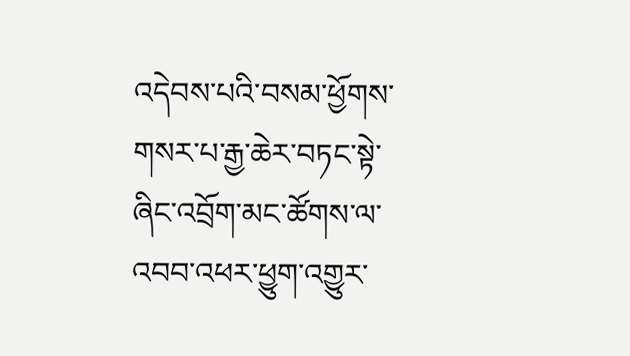འདེབས་པའི་བསམ་ཕྱོགས་གསར་པ་རྒྱ་ཆེར་བཏང་སྟེ་ཞིང་འབྲོག་མང་ཚོགས་ལ་འབབ་འཕར་ཕྱུག་འགྱུར་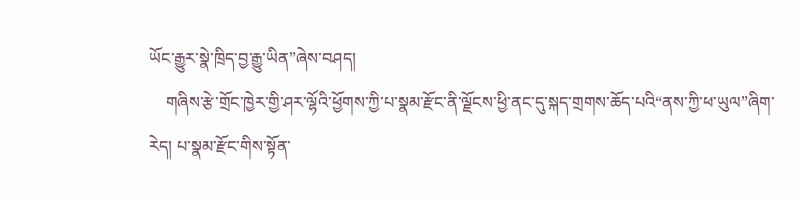ཡོང་རྒྱུར་སྣེ་ཁྲིད་བྱ་རྒྱུ་ཡིན”ཞེས་བཤད།
    གཞིས་རྩེ་གྲོང་ཁྱེར་གྱི་ཤར་ལྷོའི་ཕྱོགས་ཀྱི་པ་སྣམ་རྫོང་ནི་ལྗོངས་ཕྱི་ནང་དུ་སྐད་གྲགས་ཆོད་པའི“ནས་ཀྱི་ཕ་ཡུལ”ཞིག་རེད། པ་སྣམ་རྫོང་གིས་སྟོན་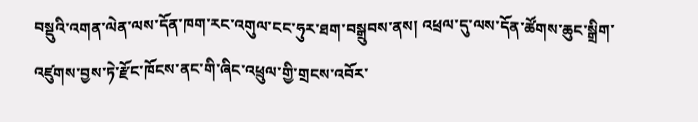བསྡུའི་འགན་ལེན་ལས་དོན་ཁག་རང་འགུལ་ངང་ཧུར་ཐག་བསྒྲུབས་ནས། འཕྲལ་དུ་ལས་དོན་ཚོགས་ཆུང་སྒྲིག་འཛུགས་བྱས་ཏེ་རྫོང་ཁོངས་ནང་གི་ཞིང་འཕྲུལ་གྱི་གྲངས་འབོར་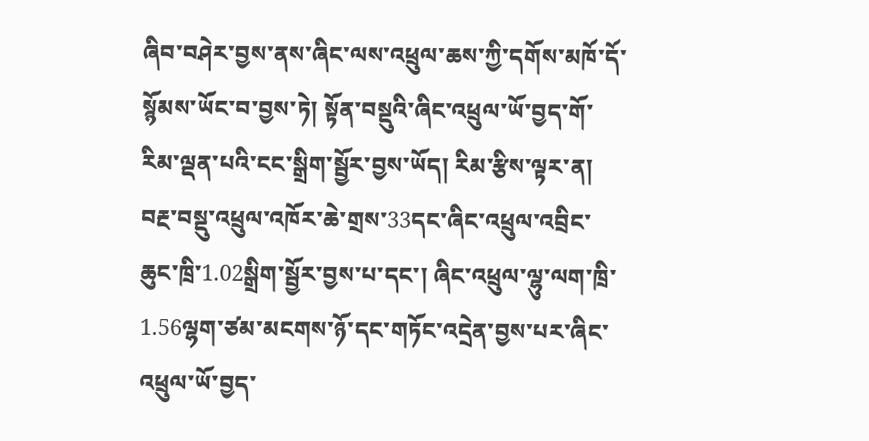ཞིབ་བཤེར་བྱས་ནས་ཞིང་ལས་འཕྲུལ་ཆས་ཀྱི་དགོས་མཁོ་དོ་སྙོམས་ཡོང་བ་བྱས་ཏེ། སྟོན་བསྡུའི་ཞིང་འཕྲུལ་ཡོ་བྱད་གོ་རིམ་ལྡན་པའི་ངང་སྒྲིག་སྦྱོར་བྱས་ཡོད། རིམ་རྩིས་ལྟར་ན། བརྔ་བསྡུ་འཕྲུལ་འཁོར་ཆེ་གྲས་33དང་ཞིང་འཕྲུལ་འབྲིང་ཆུང་ཁྲི་1.02སྒྲིག་སྦྱོར་བྱས་པ་དང་། ཞིང་འཕྲུལ་ལྷུ་ལག་ཁྲི་1.56ལྷག་ཙམ་མངགས་ཉོ་དང་གཏོང་འདྲེན་བྱས་པར་ཞིང་འཕྲུལ་ཡོ་བྱད་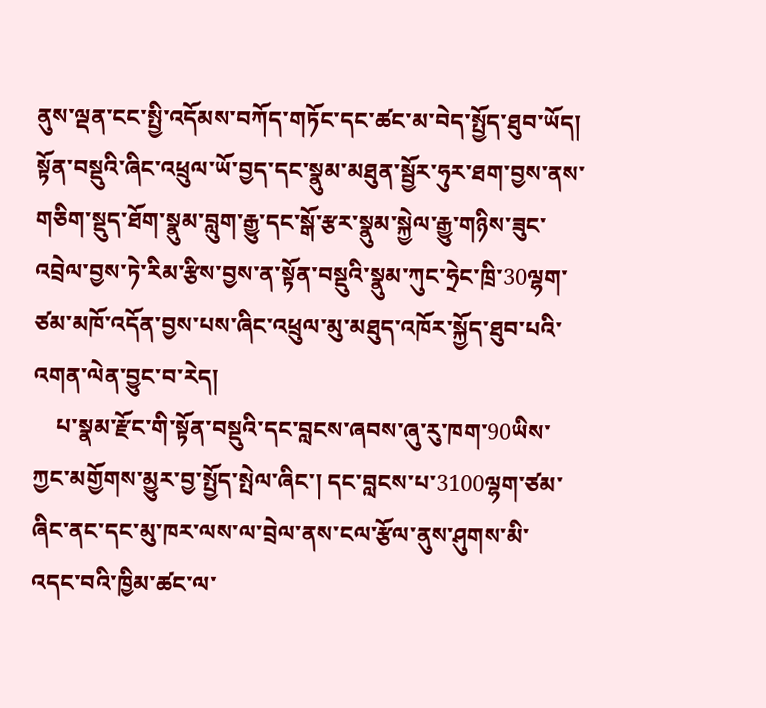ནུས་ལྡན་ངང་སྤྱི་འདོམས་བཀོད་གཏོང་དང་ཚང་མ་བེད་སྤྱོད་ཐུབ་ཡོད། སྟོན་བསྡུའི་ཞིང་འཕྲུལ་ཡོ་བྱད་དང་སྣུམ་མཐུན་སྦྱོར་ཧུར་ཐག་བྱས་ནས་གཅིག་སྡུད་ཐོག་སྣུམ་བླུག་རྒྱུ་དང་སྒོ་རྩར་སྣུམ་སྐྱེལ་རྒྱུ་གཉིས་ཟུང་འབྲེལ་བྱས་ཏེ་རིམ་རྩིས་བྱས་ན་སྟོན་བསྡུའི་སྣུམ་ཀུང་ཧྲེང་ཁྲི་30ལྷག་ཙམ་མཁོ་འདོན་བྱས་པས་ཞིང་འཕྲུལ་མུ་མཐུད་འཁོར་སྐྱོད་ཐུབ་པའི་འགན་ལེན་བྱུང་བ་རེད།
    པ་སྣམ་རྫོང་གི་སྟོན་བསྡུའི་དང་བླངས་ཞབས་ཞུ་རུ་ཁག་90ཡིས་ཀྱང་མགྱོགས་མྱུར་བྱ་སྤྱོད་སྤེལ་ཞིང་། དང་བླངས་པ་3100ལྷག་ཙམ་ཞིང་ནང་དང་མུ་ཁར་ལས་ལ་བྲེལ་ནས་ངལ་རྩོལ་ནུས་ཤུགས་མི་འདང་བའི་ཁྱིམ་ཚང་ལ་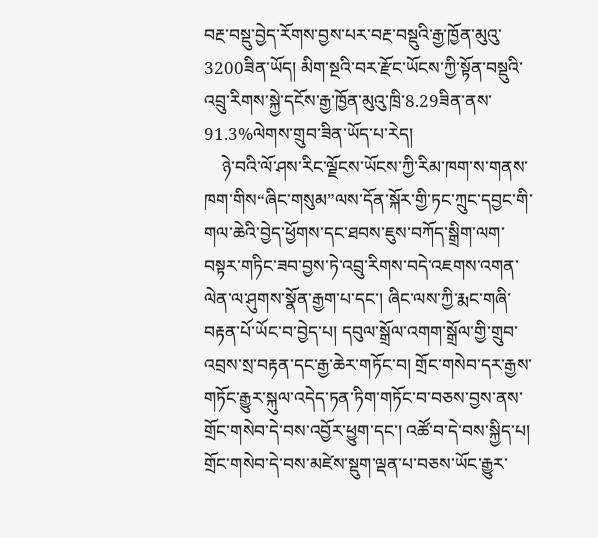བརྔ་བསྡུ་བྱེད་རོགས་བྱས་པར་བརྔ་བསྡུའི་རྒྱ་ཁྱོན་མུའུ་3200ཟིན་ཡོད། མིག་སྔའི་བར་རྫོང་ཡོངས་ཀྱི་སྟོན་བསྡུའི་འབྲུ་རིགས་སྐྱེ་དངོས་རྒྱ་ཁྱོན་མུའུ་ཁྲི་8.29ཟིན་ནས་91.3%ལེགས་གྲུབ་ཟིན་ཡོད་པ་རེད།
    ཉེ་བའི་ལོ་ཤས་རིང་ལྗོངས་ཡོངས་ཀྱི་རིམ་ཁག་ས་གནས་ཁག་གིས“ཞིང་གསུམ”ལས་དོན་སྐོར་གྱི་ཏང་ཀྲུང་དབྱང་གི་གལ་ཆེའི་བྱེད་ཕྱོགས་དང་ཐབས་ཇུས་བཀོད་སྒྲིག་ལག་བསྟར་གཏིང་ཟབ་བྱས་ཏེ་འབྲུ་རིགས་བདེ་འཇགས་འགན་ལེན་ལ་ཤུགས་སྣོན་རྒྱག་པ་དང་། ཞིང་ལས་ཀྱི་རྨང་གཞི་བརྟན་པོ་ཡོང་བ་བྱེད་པ། དབུལ་སྒྲོལ་འགག་སྒྲོལ་གྱི་གྲུབ་འབྲས་སྲ་བརྟན་དང་རྒྱ་ཆེར་གཏོང་བ། གྲོང་གསེབ་དར་རྒྱས་གཏོང་རྒྱུར་སྐུལ་འདེད་ཏན་ཏིག་གཏོང་བ་བཅས་བྱས་ནས་གྲོང་གསེབ་དེ་བས་འབྱོར་ཕྱུག་དང་། འཚོ་བ་དེ་བས་སྐྱིད་པ། གྲོང་གསེབ་དེ་བས་མཛེས་སྡུག་ལྡན་པ་བཅས་ཡོང་རྒྱུར་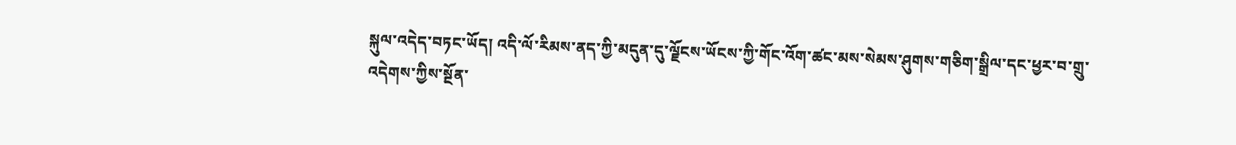སྐུལ་འདེད་བཏང་ཡོད། འདི་ལོ་རིམས་ནད་ཀྱི་མདུན་དུ་ལྗོངས་ཡོངས་ཀྱི་གོང་འོག་ཚང་མས་སེམས་ཤུགས་གཅིག་སྒྲིལ་དང་ཕྱར་བ་གྲུ་འདེགས་ཀྱིས་སྔོན་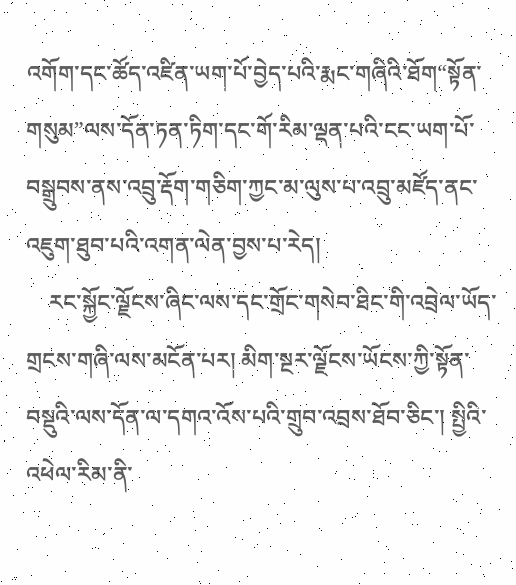འགོག་དང་ཚོད་འཛིན་ཡག་པོ་བྱེད་པའི་རྨང་གཞིའི་ཐོག“སྟོན་གསུམ”ལས་དོན་ཏན་ཏིག་དང་གོ་རིམ་ལྡན་པའི་ངང་ཡག་པོ་བསྒྲུབས་ནས་འབྲུ་རྡོག་གཅིག་ཀྱང་མ་ལུས་པ་འབྲུ་མཛོད་ནང་འཇུག་ཐུབ་པའི་འགན་ལེན་བྱས་པ་རེད།
    རང་སྐྱོང་ལྗོངས་ཞིང་ལས་དང་གྲོང་གསེབ་ཐིང་གི་འབྲེལ་ཡོད་གྲངས་གཞི་ལས་མངོན་པར། མིག་སྔར་ལྗོངས་ཡོངས་ཀྱི་སྟོན་བསྡུའི་ལས་དོན་ལ་དགའ་འོས་པའི་གྲུབ་འབྲས་ཐོབ་ཅིང་། སྤྱིའི་འཕེལ་རིམ་ནི་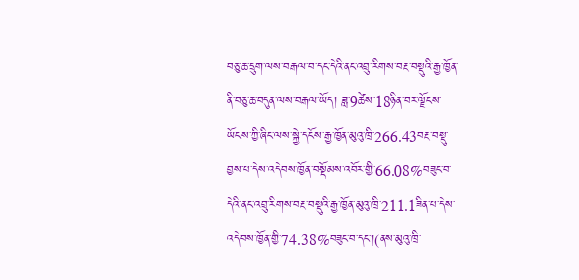བཅུ་ཆ་དྲུག་ལས་བརྒལ་བ་དང་དེའི་ནང་འབྲུ་རིགས་བརྔ་བསྡུའི་རྒྱ་ཁྱོན་ནི་བཅུ་ཆ་བདུན་ལས་བརྒལ་ཡོད། ཟླ་9ཚེས་18ཉིན་བར་ལྗོངས་ཡོངས་ཀྱི་ཞིང་ལས་སྐྱེ་དངོས་རྒྱ་ཁྱོན་མུའུ་ཁྲི་266.43བརྔ་བསྡུ་བྱས་པ་དེས་འདེབས་ཁྱོན་བསྡོམས་འབོར་གྱི་66.08%བཟུང་བ་དེའི་ནང་འབྲུ་རིགས་བརྔ་བསྡུའི་རྒྱ་ཁྱོན་མུའུ་ཁྲི་211.1ཟིན་པ་དེས་འདེབས་ཁྱོན་གྱི་74.38%བཟུང་བ་དང་།(ནས་མུའུ་ཁྲི་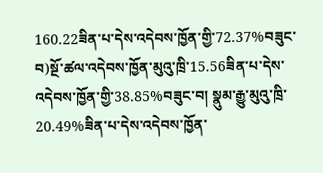160.22ཟིན་པ་དེས་འདེབས་ཁྱོན་གྱི་72.37%བཟུང་བ)སྔོ་ཚལ་འདེབས་ཁྱོན་མུའུ་ཁྲི་15.56ཟིན་པ་དེས་འདེབས་ཁྱོན་གྱི་38.85%བཟུང་བ། སྣུམ་རྒྱུ་མུའུ་ཁྲི་20.49%ཟིན་པ་དེས་འདེབས་ཁྱོན་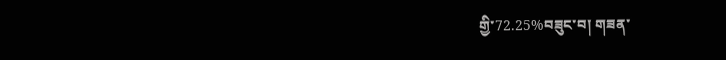གྱི་72.25%བཟུང་བ། གཟན་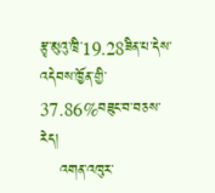རྩྭ་མུའུ་ཁྲི་19.28ཟིན་པ་དེས་འདེབས་ཁྱོན་གྱི་37.86%བཟུང་བ་བཅས་རེད།
    འགན་འཁུར་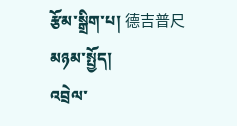རྩོམ་སྒྲིག་པ། 德吉普尺
མཉམ་སྤྱོད།
འབྲེལ་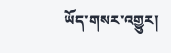ཡོད་གསར་འགྱུར།